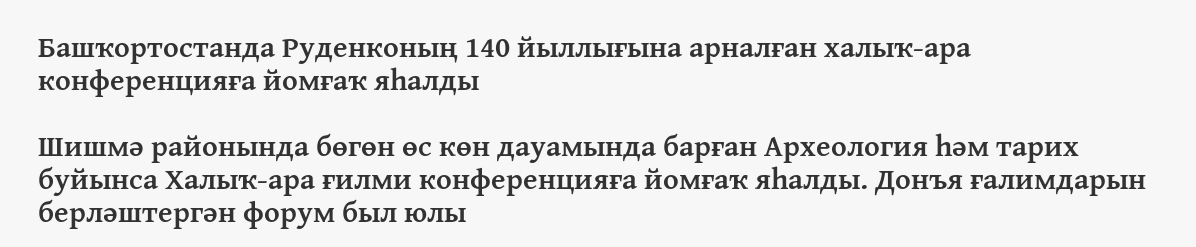Башҡортостанда Руденконың 140 йыллығына арналған халыҡ-ара конференцияға йомғаҡ яһалды

Шишмә районында бөгөн өс көн дауамында барған Археология һәм тарих буйынса Халыҡ-ара ғилми конференцияға йомғаҡ яһалды. Донъя ғалимдарын берләштергән форум был юлы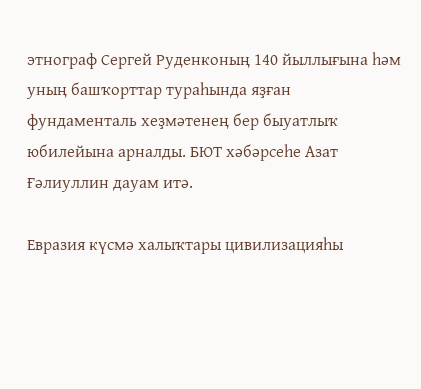этнограф Сергей Руденконың 140 йыллығына һәм уның башҡорттар тураһында яҙған фундаменталь хеҙмәтенең бер быуатлыҡ юбилейына арналды. БЮТ хәбәрсеһе Азат Ғәлиуллин дауам итә.

Евразия күсмә халыҡтары цивилизацияһы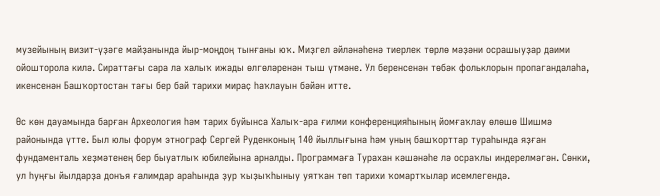музейының визит-үҙәге майҙанында йыр-моңдоң тынғаны юҡ. Миҙгел әйләнәһенә тиерлек төрлө мәҙәни осрашыуҙар даими ойошторола килә. Сираттағы сара ла халыҡ ижады өлгөләренән тыш үтмәне. Ул беренсенән төбәк фольклорын пропагандалаһа, икенсенән Башҡортостан тағы бер бай тарихи мираҫ һаҡлауын бәйән итте.

Өс көн дауамында барған Археология һәм тарих буйынса Халыҡ-ара ғилми конференцияһының йомғаҡлау өлөшө Шишмә районында үтте. Был юлы форум этнограф Сергей Руденконың 140 йыллығына һәм уның башҡорттар тураһында яҙған фундаменталь хеҙмәтенең бер быуатлыҡ юбилейына арналды. Программаға Турахан кәшәнәһе лә осраҡлы индерелмәгән. Сөнки, ул һуңғы йылдарҙа донъя ғалимдар араһында ҙур ҡыҙыҡһыныу уятҡан төп тарихи ҡомартҡылар исемлегендә.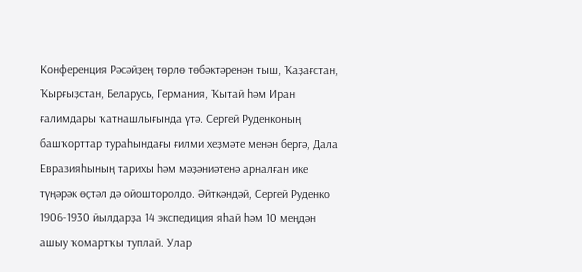Конференция Рәсәйҙең төрлө төбәктәренән тыш, Ҡаҙағстан, Ҡырғыҙстан, Беларусь, Германия, Ҡытай һәм Иран ғалимдары ҡатнашлығында үтә. Сергей Руденконың башҡорттар тураһындағы ғилми хеҙмәте менән бергә, Дала Евразияһының тарихы һәм мәҙәниәтенә арналған ике түңәрәк өҫтәл дә ойошторолдо. Әйткәндәй, Сергей Руденко 1906-1930 йылдарҙа 14 экспедиция яһай һәм 10 меңдән ашыу ҡомартҡы туплай. Улар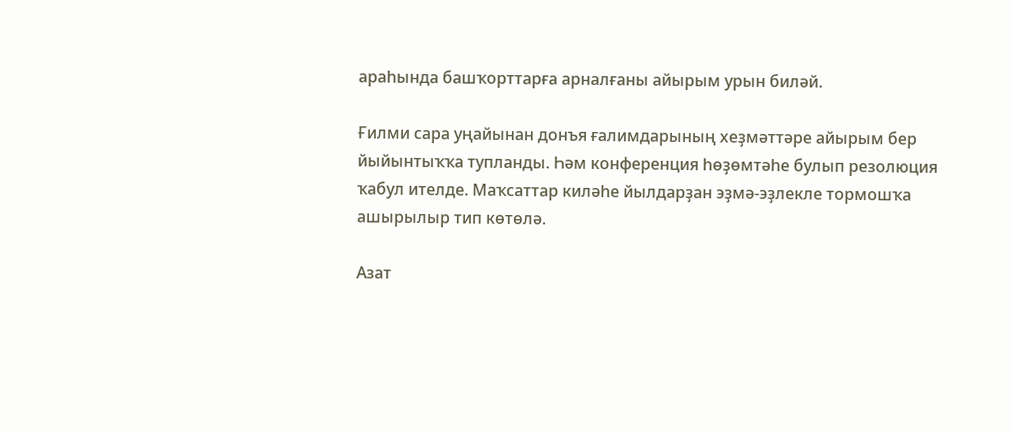араһында башҡорттарға арналғаны айырым урын биләй.

Ғилми сара уңайынан донъя ғалимдарының хеҙмәттәре айырым бер йыйынтыҡҡа тупланды. Һәм конференция һөҙөмтәһе булып резолюция ҡабул ителде. Маҡсаттар киләһе йылдарҙан эҙмә-эҙлекле тормошҡа ашырылыр тип көтөлә.

Азат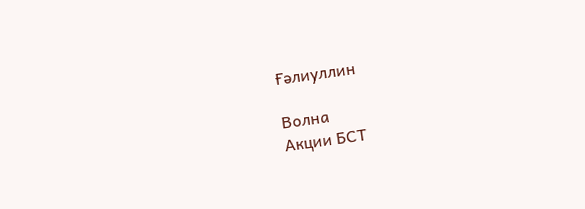Ғәлиуллин

Волна
Акции БСТ